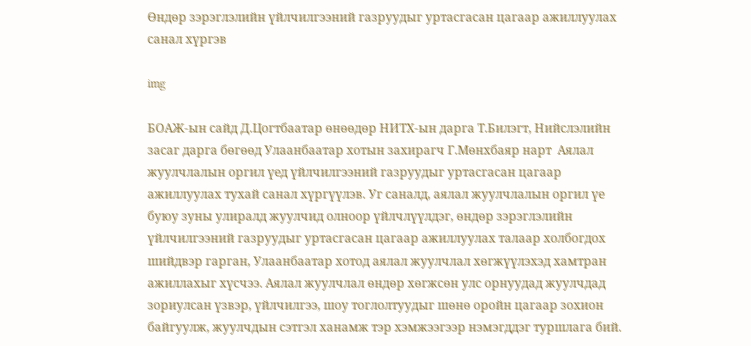Өндөр зэрэглэлийн үйлчилгээний газруудыг уртасгасан цагаар ажиллуулах санал хүргэв

img

БОАЖ-ын сайд Д.Цогтбаатар өнөөдөр НИТХ-ын дарга Т.Билэгт, Нийслэлийн засаг дарга бөгөөд Улаанбаатар хотын захирагч Г.Мөнхбаяр нарт  Аялал жуулчлалын оргил үед үйлчилгээний газруудыг уртасгасан цагаар ажиллуулах тухай санал хүргүүлэв. Уг саналд, аялал жуулчлалын оргил үе буюу зуны улиралд жуулчид олноор үйлчлүүлдэг, өндөр зэрэглэлийн үйлчилгээний газруудыг уртасгасан цагаар ажиллуулах талаар холбогдох шийдвэр гарган, Улаанбаатар хотод аялал жуулчлал хөгжүүлэхэд хамтран ажиллахыг хүсчээ. Аялал жуулчлал өндөр хөгжсөн улс орнуудад жуулчдад зориулсан үзвэр, үйлчилгээ, шоу тоглолтуудыг шөнө оройн цагаар зохион байгуулж, жуулчдын сэтгэл ханамж тэр хэмжээгээр нэмэгддэг туршлага бий.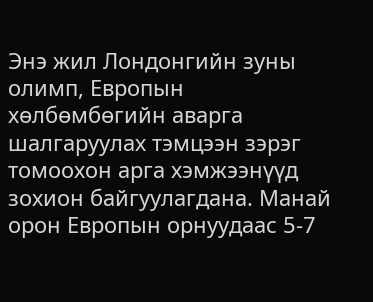Энэ жил Лондонгийн зуны олимп, Европын хөлбөмбөгийн аварга шалгаруулах тэмцээн зэрэг томоохон арга хэмжээнүүд зохион байгуулагдана. Манай орон Европын орнуудаас 5-7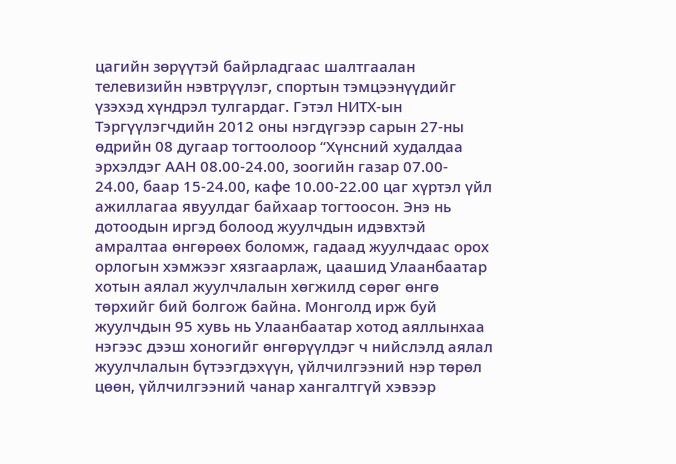цагийн зөрүүтэй байрладгаас шалтгаалан телевизийн нэвтрүүлэг, спортын тэмцээнүүдийг үзэхэд хүндрэл тулгардаг. Гэтэл НИТХ-ын Тэргүүлэгчдийн 2012 оны нэгдүгээр сарын 27-ны өдрийн 08 дугаар тогтоолоор “Хүнсний худалдаа эрхэлдэг ААН 08.00-24.00, зоогийн газар 07.00- 24.00, баар 15-24.00, кафе 10.00-22.00 цаг хүртэл үйл ажиллагаа явуулдаг байхаар тогтоосон. Энэ нь дотоодын иргэд болоод жуулчдын идэвхтэй амралтаа өнгөрөөх боломж, гадаад жуулчдаас орох орлогын хэмжээг хязгаарлаж, цаашид Улаанбаатар хотын аялал жуулчлалын хөгжилд сөрөг өнгө төрхийг бий болгож байна. Монголд ирж буй жуулчдын 95 хувь нь Улаанбаатар хотод аяллынхаа нэгээс дээш хоногийг өнгөрүүлдэг ч нийслэлд аялал жуулчлалын бүтээгдэхүүн, үйлчилгээний нэр төрөл цөөн, үйлчилгээний чанар хангалтгүй хэвээр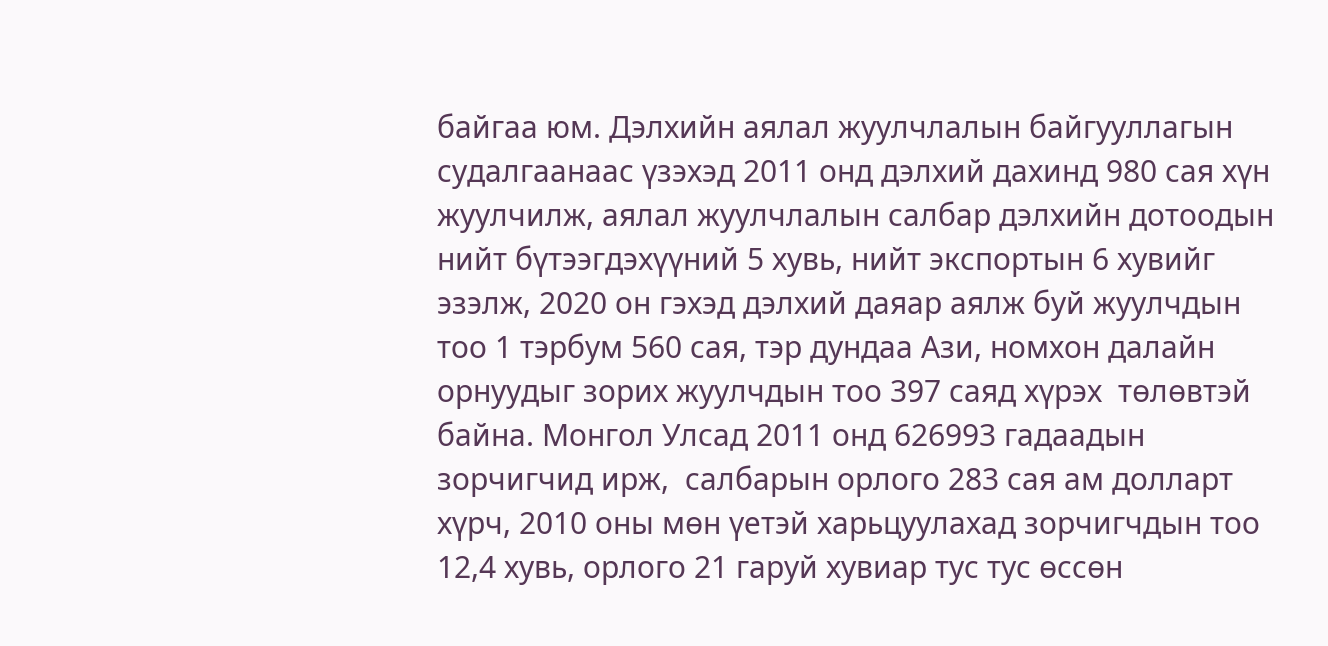байгаа юм. Дэлхийн аялал жуулчлалын байгууллагын судалгаанаас үзэхэд 2011 онд дэлхий дахинд 980 сая хүн жуулчилж, аялал жуулчлалын салбар дэлхийн дотоодын нийт бүтээгдэхүүний 5 хувь, нийт экспортын 6 хувийг эзэлж, 2020 он гэхэд дэлхий даяар аялж буй жуулчдын тоо 1 тэрбум 560 сая, тэр дундаа Ази, номхон далайн орнуудыг зорих жуулчдын тоо 397 саяд хүрэх  төлөвтэй байна. Монгол Улсад 2011 онд 626993 гадаадын зорчигчид ирж,  салбарын орлого 283 сая ам долларт хүрч, 2010 оны мөн үетэй харьцуулахад зорчигчдын тоо  12,4 хувь, орлого 21 гаруй хувиар тус тус өссөн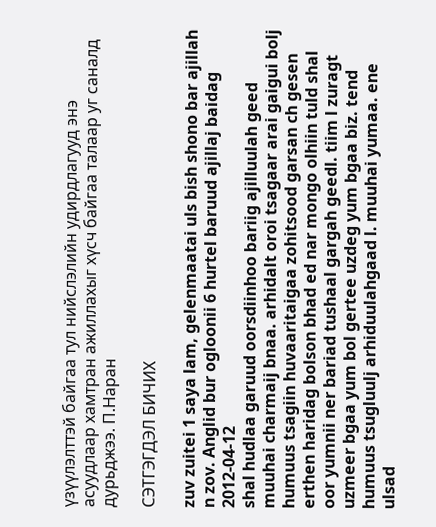үзүүлэлттэй байгаа тул нийслэлийн удирдлагууд энэ асуудлаар хамтран ажиллахыг хүсч байгаа талаар уг саналд дурьджээ. П.Наран

СЭТГЭГДЭЛ БИЧИХ

zuv zuitei 1 saya lam, gelenmaatai uls bish shono bar ajillah n zov. Anglid bur ogloonii 6 hurtel baruud ajillaj baidag
2012-04-12
shal hudlaa garuud oorsdiinhoo bariig ajilluulah geed muuhai charmaij bnaa. arhidalt oroi tsagaar arai gaigui bolj humuus tsagiin huvaaritaigaa zohitsood garsan ch gesen erthen haridag bolson bhad ed nar mongo olhiin tuld shal oor yumnii ner bariad tushaal gargah geedl. tiim l zuragt uzmeer bgaa yum bol gertee uzdeg yum bgaa biz. tend humuus tsugluulj arhiduulahgaad l. muuhai yumaa. ene ulsad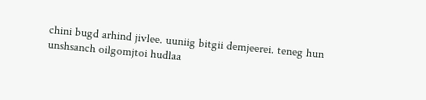chini bugd arhind jivlee. uuniig bitgii demjeerei. teneg hun unshsanch oilgomjtoi hudlaa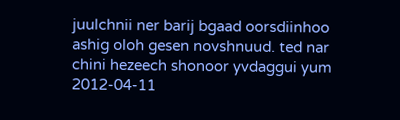juulchnii ner barij bgaad oorsdiinhoo ashig oloh gesen novshnuud. ted nar chini hezeech shonoor yvdaggui yum
2012-04-11